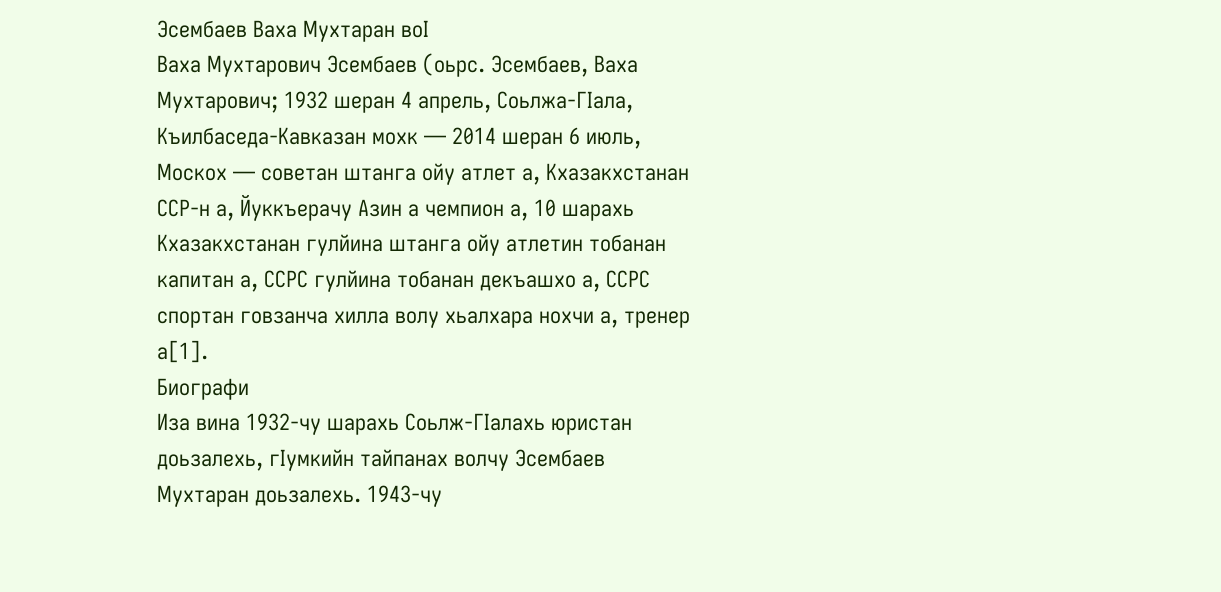Эсембаев Ваха Мухтаран воӀ
Ваха Мухтарович Эсембаев (оьрс. Эсембаев, Ваха Мухтарович; 1932 шеран 4 апрель, Соьлжа-ГӀала, Къилбаседа-Кавказан мохк — 2014 шеран 6 июль, Москох — советан штанга ойу атлет а, Кхазакхстанан ССР-н а, Йуккъерачу Азин а чемпион а, 10 шарахь Кхазакхстанан гулйина штанга ойу атлетин тобанан капитан а, ССРС гулйина тобанан декъашхо а, ССРС спортан говзанча хилла волу хьалхара нохчи а, тренер а[1].
Биографи
Иза вина 1932-чу шарахь Соьлж-ГӀалахь юристан доьзалехь, гӀумкийн тайпанах волчу Эсембаев Мухтаран доьзалехь. 1943-чу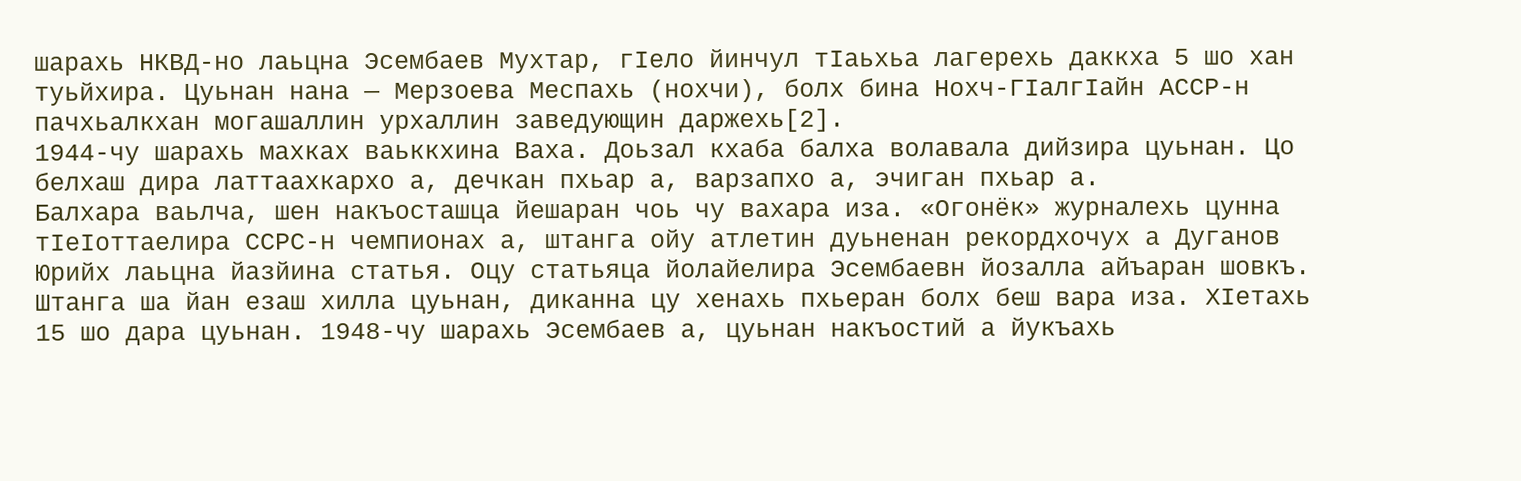шарахь НКВД-но лаьцна Эсембаев Мухтар, гӀело йинчул тӀаьхьа лагерехь даккха 5 шо хан туьйхира. Цуьнан нана — Мерзоева Меспахь (нохчи), болх бина Нохч-ГӀалгӀайн АССР-н пачхьалкхан могашаллин урхаллин заведующин даржехь[2].
1944-чу шарахь махках ваьккхина Ваха. Доьзал кхаба балха волавала дийзира цуьнан. Цо белхаш дира латтаахкархо а, дечкан пхьар а, варзапхо а, эчиган пхьар а.
Балхара ваьлча, шен накъосташца йешаран чоь чу вахара иза. «Огонёк» журналехь цунна тӀеӀоттаелира ССРС-н чемпионах а, штанга ойу атлетин дуьненан рекордхочух а Дуганов Юрийх лаьцна йазйина статья. Оцу статьяца йолайелира Эсембаевн йозалла айъаран шовкъ. Штанга ша йан езаш хилла цуьнан, диканна цу хенахь пхьеран болх беш вара иза. ХӀетахь 15 шо дара цуьнан. 1948-чу шарахь Эсембаев а, цуьнан накъостий а йукъахь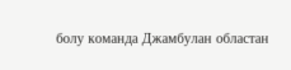болу команда Джамбулан областан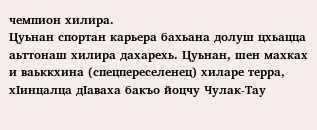чемпион хилира.
Цуьнан спортан карьера бахьана долуш цхьацца аьттонаш хилира дахарехь. Цуьнан, шен махках и ваьккхина (спецпереселенец) хиларе терра, хӀинцалца дӀаваха бакъо йоцчу Чулак-Тау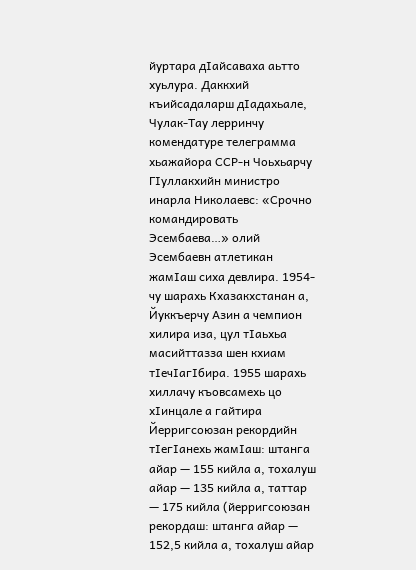йуртара дӀайсаваха аьтто хуьлура. Даккхий къийсадаларш дӀадахьале, Чулак-Тау лерринчу комендатуре телеграмма хьажайора ССР-н Чоьхьарчу ГӀуллакхийн министро инарла Николаевс: «Срочно командировать Эсембаева…» олий
Эсембаевн атлетикан жамӀаш сиха девлира. 1954-чу шарахь Кхазакхстанан а, Йуккъерчу Азин а чемпион хилира иза, цул тӀаьхьа масийттазза шен кхиам тӀечӀагӀбира. 1955 шарахь хиллачу къовсамехь цо хӀинцале а гайтира Йерригсоюзан рекордийн тӀегӀанехь жамӀаш: штанга айар — 155 кийла а, тохалуш айар — 135 кийла а, таттар — 175 кийла (йерригсоюзан рекордаш: штанга айар — 152,5 кийла а, тохалуш айар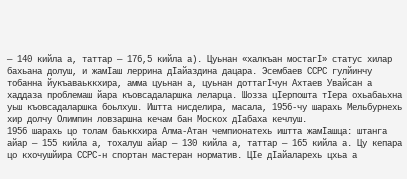— 140 кийла а, таттар — 176,5 кийла а). Цуьнан «халкъан мостагӀ» статус хилар бахьана долуш, и жамӀаш леррина дӀайаздина дацара. Эсембаев ССРС гулйинчу тобанна йукъаваьккхира, амма цуьнан а, цуьнан доттагӀчун Ахтаев Увайсан а хаддаза проблемаш йара къовсадаларшка леларца. Шозза цӀерпошта тӀера охьабаьхна уьш къовсадаларшка боьлхуш. Иштта нисделира, масала, 1956-чу шарахь Мельбурнехь хир долчу Олимпин ловзаршна кечам бан Москох дӀабаха кечлуш.
1956 шарахь цо толам баьккхира Алма-Атан чемпионатехь иштта жамӀашца: штанга айар — 155 кийла а, тохалуш айар — 130 кийла а, таттар — 165 кийла а. Цу кепара цо кхочушйира ССРС-н спортан мастеран норматив. ЦӀе дӀайаларехь цхьа а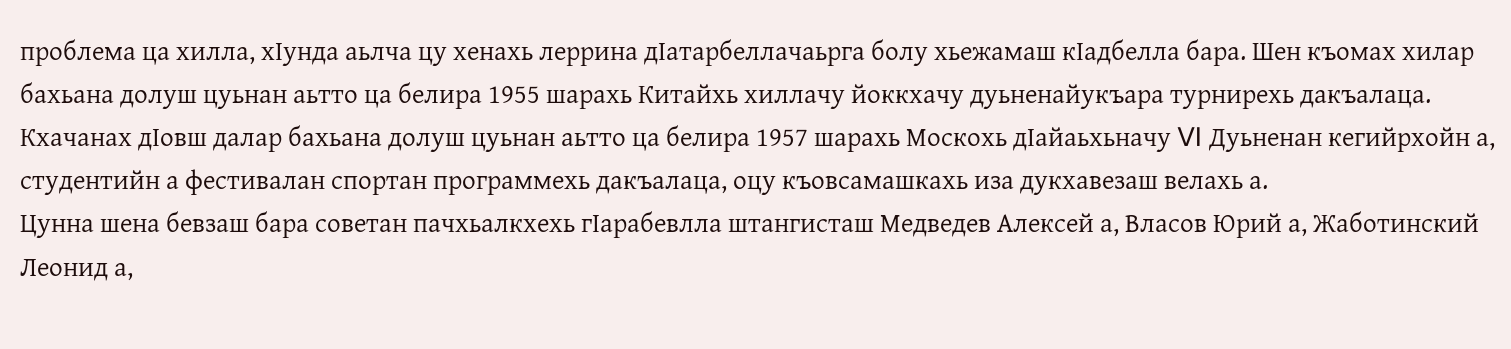проблема ца хилла, хӀунда аьлча цу хенахь леррина дӀатарбеллачаьрга болу хьежамаш кӀадбелла бара. Шен къомах хилар бахьана долуш цуьнан аьтто ца белира 1955 шарахь Китайхь хиллачу йоккхачу дуьненайукъара турнирехь дакъалаца. Кхачанах дӀовш далар бахьана долуш цуьнан аьтто ца белира 1957 шарахь Москохь дӀайаьхьначу VI Дуьненан кегийрхойн а, студентийн а фестивалан спортан программехь дакъалаца, оцу къовсамашкахь иза дукхавезаш велахь а.
Цунна шена бевзаш бара советан пачхьалкхехь гӀарабевлла штангисташ Медведев Алексей а, Власов Юрий а, Жаботинский Леонид а,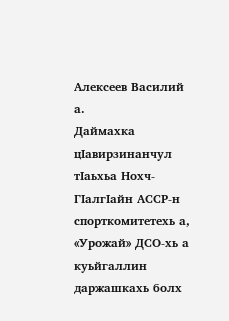Алексеев Василий а.
Даймахка цӀавирзинанчул тӀаьхьа Нохч-ГӀалгӀайн АССР-н спорткомитетехь а, «Урожай» ДСО-хь а куьйгаллин даржашкахь болх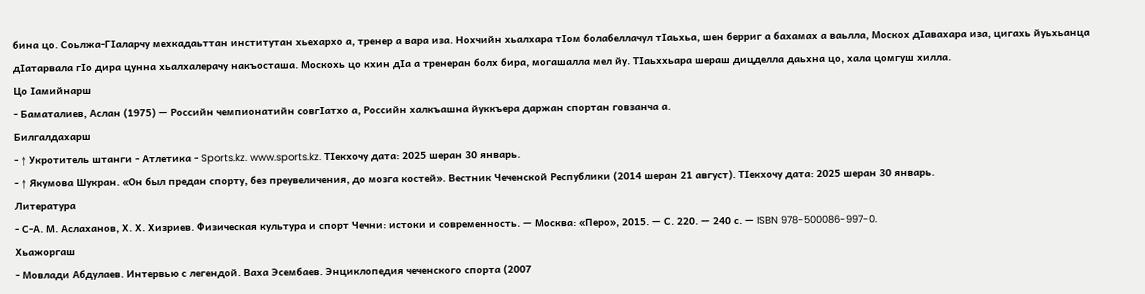бина цо. Соьлжа-ГӀаларчу мехкадаьттан институтан хьехархо а, тренер а вара иза. Нохчийн хьалхара тӀом болабеллачул тӀаьхьа, шен берриг а бахамах а ваьлла, Москох дӀавахара иза, цигахь йуьхьанца дӀатарвала гӀо дира цунна хьалхалерачу накъосташа. Москохь цо кхин дӀа а тренеран болх бира, могашалла мел йу. ТӀаьххьара шераш дицделла даьхна цо, хала цомгуш хилла.
Цо Ӏамийнарш
- Баматалиев, Аслан (1975) — Российн чемпионатийн совгӀатхо а, Российн халкъашна йуккъера даржан спортан говзанча а.
Билгалдахарш
- ↑ Укротитель штанги - Атлетика - Sports.kz. www.sports.kz. ТӀекхочу дата: 2025 шеран 30 январь.
- ↑ Якумова Шукран. «Он был предан спорту, без преувеличения, до мозга костей». Вестник Чеченской Республики (2014 шеран 21 август). ТӀекхочу дата: 2025 шеран 30 январь.
Литература
- С-А. М. Аслаханов, Х. Х. Хизриев. Физическая культура и спорт Чечни: истоки и современность. — Москва: «Перо», 2015. — С. 220. — 240 с. — ISBN 978-500086-997-0.
Хьажоргаш
- Мовлади Абдулаев. Интервью с легендой. Ваха Эсембаев. Энциклопедия чеченского спорта (2007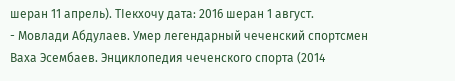шеран 11 апрель). ТӀекхочу дата: 2016 шеран 1 август.
- Мовлади Абдулаев. Умер легендарный чеченский спортсмен Ваха Эсембаев. Энциклопедия чеченского спорта (2014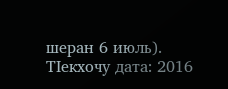шеран 6 июль). ТӀекхочу дата: 2016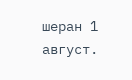шеран 1 август.